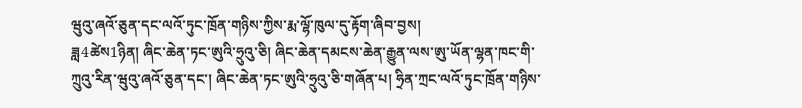ཝུའུ་ཞའོ་ཅུན་དང་ལའོ་ཏུང་ཁྲོན་གཉིས་ཀྱིས་རྨ་ལྷོ་ཁུལ་དུ་རྟོག་ཞིབ་བྱས།
ཟླ4ཚེས1ཉིན། ཞིང་ཆེན་ཏང་ཨུའི་ཧྲུའུ་ཅི། ཞིང་ཆེན་དམངས་ཆེན་རྒྱུན་ལས་ཨུ་ཡོན་ལྷན་ཁང་གི་ཀྲུའུ་རིན་ཝུའུ་ཞའོ་ཅུན་དང་། ཞིང་ཆེན་ཏང་ཨུའི་ཧྲུའུ་ཅི་གཞོན་པ། ཧྲིན་ཀྲང་ལའོ་ཏུང་ཁྲོན་གཉིས་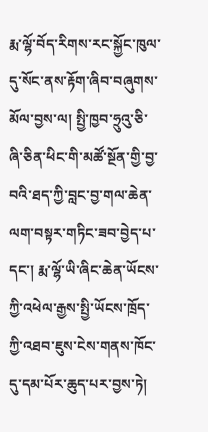རྨ་ལྷོ་བོད་རིགས་རང་སྐྱོང་ཁུལ་དུ་སོང་ནས་རྟོག་ཞིབ་བཞུགས་མོལ་བྱས་ལ། སྤྱི་ཁྱབ་ཧྲུའུ་ཅི་ཞི་ཅིན་ཕིང་གི་མཚོ་སྔོན་གྱི་བྱ་བའི་ཐད་ཀྱི་བླང་བྱ་གལ་ཆེན་ལག་བསྟར་གཏིང་ཟབ་བྱེད་པ་དང་། རྨ་ལྷོ་ཡི་ཞིང་ཆེན་ཡོངས་ཀྱི་འཕེལ་རྒྱས་སྤྱི་ཡོངས་ཁྲོད་ཀྱི་འཐབ་ཇུས་ངེས་གནས་ཁོང་དུ་དམ་པོར་ཆུད་པར་བྱས་ཏེ།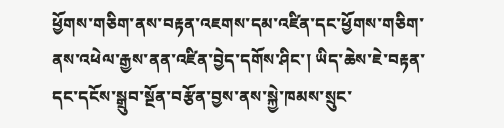ཕྱོགས་གཅིག་ནས་བརྟན་འཇགས་དམ་འཛིན་དང་ཕྱོགས་གཅིག་ནས་འཕེལ་རྒྱས་ནན་འཛིན་བྱེད་དགོས་ཤིང་། ཡིད་ཆེས་ཇེ་བརྟན་དང་དངོས་སྒྲུབ་སྔོན་བརྩོན་བྱས་ནས་སྐྱེ་ཁམས་སྲུང་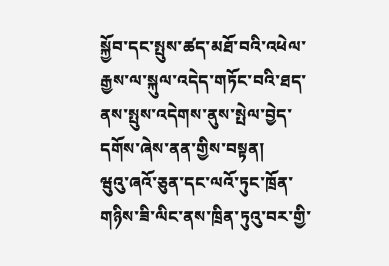སྐྱོབ་དང་སྤུས་ཚད་མཐོ་བའི་འཕེལ་རྒྱས་ལ་སྐུལ་འདེད་གཏོང་བའི་ཐད་ནས་སྤུས་འདེགས་ནུས་སྤེལ་བྱེད་དགོས་ཞེས་ནན་གྱིས་བསྟན།
ཝུའུ་ཞའོ་ཅུན་དང་ལའོ་ཏུང་ཁྲོན་གཉིས་ཟི་ལིང་ནས་ཁྲིན་ཏུའུ་བར་གྱི་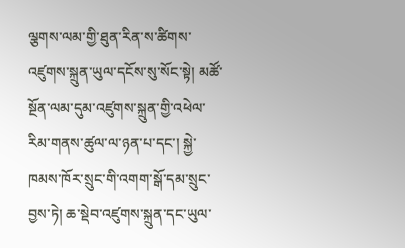ལྕགས་ལམ་གྱི་ཐུན་རིན་ས་ཚིགས་འཛུགས་སྐྲུན་ཡུལ་དངོས་སུ་སོང་སྟེ། མཚོ་སྔོན་ལམ་དུམ་འཛུགས་སྐྲུན་གྱི་འཕེལ་རིམ་གནས་ཚུལ་ལ་ཉན་པ་དང་། སྐྱེ་ཁམས་ཁོར་སྲུང་གི་འགག་སྒོ་དམ་སྲུང་བྱས་ཏེ། ཆ་སྡེབ་འཛུགས་སྐྲུན་དང་ཡུལ་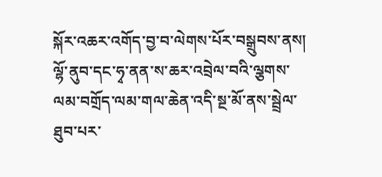སྐོར་འཆར་འགོད་བྱ་བ་ལེགས་པོར་བསྒྲུབས་ནས། ལྷོ་ནུབ་དང་ཧྭ་ནན་ས་ཆར་འབྲེལ་བའི་ལྕགས་ལམ་བགྲོད་ལམ་གལ་ཆེན་འདི་སྔ་མོ་ནས་སྦྲེལ་ཐུབ་པར་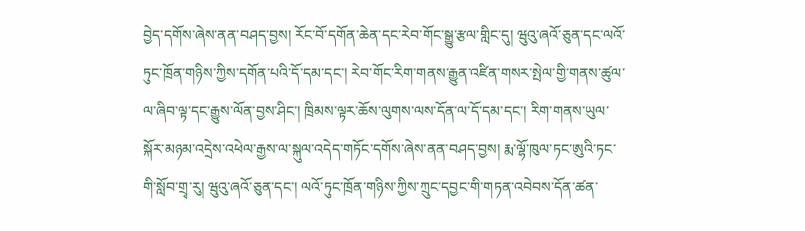བྱེད་དགོས་ཞེས་ནན་བཤད་བྱས། རོང་བོ་དགོན་ཆེན་དང་རེབ་གོང་སྒྱུ་རྩལ་གླིང་དུ། ཝུའུ་ཞའོ་ཅུན་དང་ལའོ་ཏུང་ཁྲོན་གཉིས་ཀྱིས་དགོན་པའི་དོ་དམ་དང་། རེབ་གོང་རིག་གནས་རྒྱུན་འཛིན་གསར་སྤེལ་གྱི་གནས་ཚུལ་ལ་ཞིབ་ལྟ་དང་རྒྱུས་ལོན་བྱས་ཤིང་། ཁྲིམས་ལྟར་ཆོས་ལུགས་ལས་དོན་ལ་དོ་དམ་དང་། རིག་གནས་ཡུལ་སྐོར་མཉམ་འདྲེས་འཕེལ་རྒྱས་ལ་སྐུལ་འདེད་གཏོང་དགོས་ཞེས་ནན་བཤད་བྱས། རྨ་ལྷོ་ཁུལ་ཏང་ཨུའི་ཏང་གི་སློབ་གྲྭ་རུ། ཝུའུ་ཞའོ་ཅུན་དང་། ལའོ་ཏུང་ཁྲོན་གཉིས་ཀྱིས་ཀྲུང་དབྱང་གི་གཏན་འབེབས་དོན་ཚན་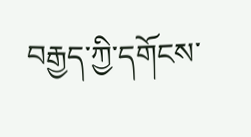བརྒྱད་ཀྱི་དགོངས་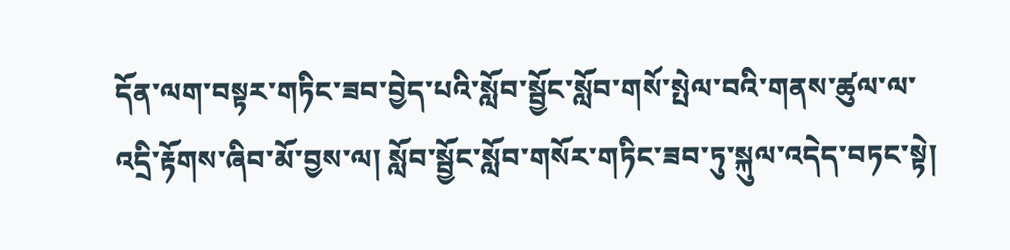དོན་ལག་བསྟར་གཏིང་ཟབ་བྱེད་པའི་སློབ་སྦྱོང་སློབ་གསོ་སྤེལ་བའི་གནས་ཚུལ་ལ་འདྲི་རྟོགས་ཞིབ་མོ་བྱས་ལ། སློབ་སྦྱོང་སློབ་གསོར་གཏིང་ཟབ་ཏུ་སྐུལ་འདེད་བཏང་སྟེ།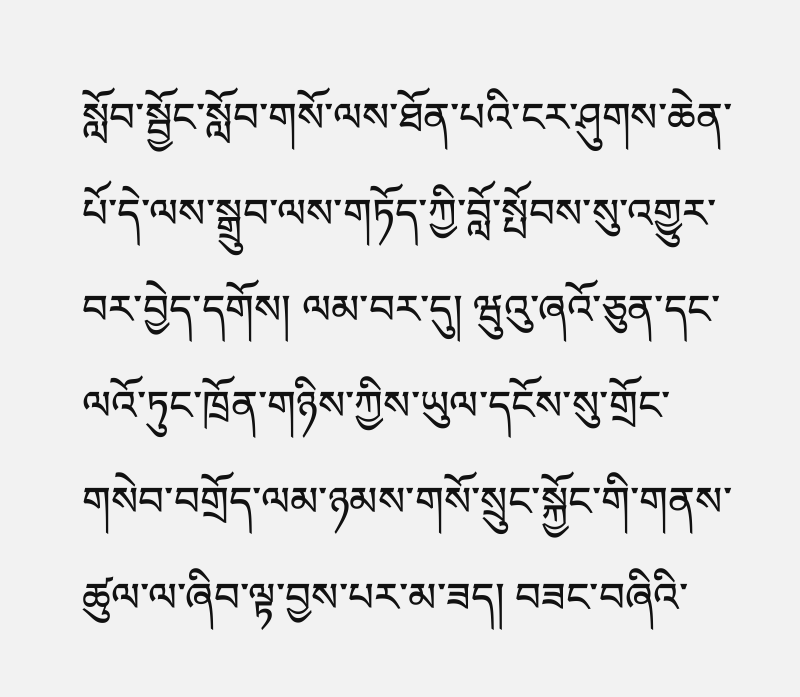སློབ་སྦྱོང་སློབ་གསོ་ལས་ཐོན་པའི་ངར་ཤུགས་ཆེན་པོ་དེ་ལས་སྒྲུབ་ལས་གཏོད་ཀྱི་བློ་སྤོབས་སུ་འགྱུར་བར་བྱེད་དགོས། ལམ་བར་དུ། ཝུའུ་ཞའོ་ཅུན་དང་ལའོ་ཏུང་ཁྲོན་གཉིས་ཀྱིས་ཡུལ་དངོས་སུ་གྲོང་གསེབ་བགྲོད་ལམ་ཉམས་གསོ་སྲུང་སྐྱོང་གི་གནས་ཚུལ་ལ་ཞིབ་ལྟ་བྱས་པར་མ་ཟད། བཟང་བཞིའི་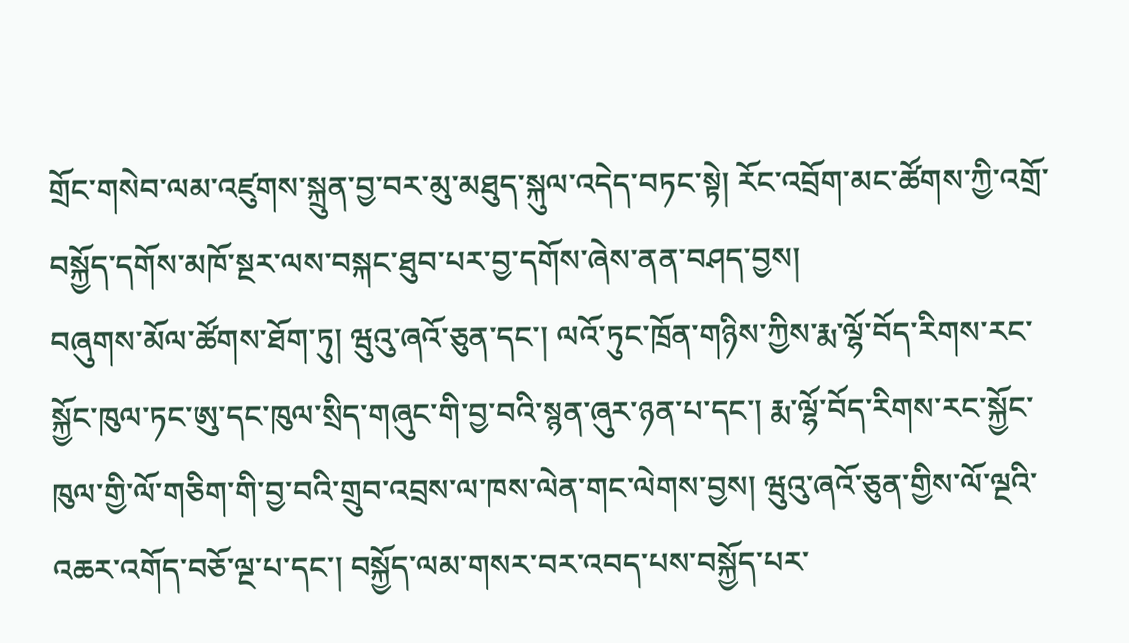གྲོང་གསེབ་ལམ་འཛུགས་སྐྲུན་བྱ་བར་མུ་མཐུད་སྐུལ་འདེད་བཏང་སྟེ། རོང་འབྲོག་མང་ཚོགས་ཀྱི་འགྲོ་བསྐྱོད་དགོས་མཁོ་སྔར་ལས་བསྐང་ཐུབ་པར་བྱ་དགོས་ཞེས་ནན་བཤད་བྱས།
བཞུགས་མོལ་ཚོགས་ཐོག་ཏུ། ཝུའུ་ཞའོ་ཅུན་དང་། ལའོ་ཏུང་ཁྲོན་གཉིས་ཀྱིས་རྨ་ལྷོ་བོད་རིགས་རང་སྐྱོང་ཁུལ་ཏང་ཨུ་དང་ཁུལ་སྲིད་གཞུང་གི་བྱ་བའི་སྙན་ཞུར་ཉན་པ་དང་། རྨ་ལྷོ་བོད་རིགས་རང་སྐྱོང་ཁུལ་གྱི་ལོ་གཅིག་གི་བྱ་བའི་གྲུབ་འབྲས་ལ་ཁས་ལེན་གང་ལེགས་བྱས། ཝུའུ་ཞའོ་ཅུན་གྱིས་ལོ་ལྔའི་འཆར་འགོད་བཅོ་ལྔ་པ་དང་། བསྐྱོད་ལམ་གསར་བར་འབད་པས་བསྐྱོད་པར་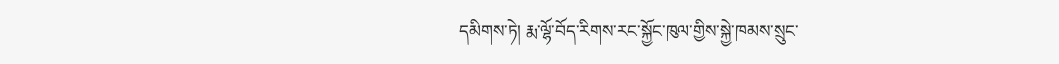དམིགས་ཏེ། རྨ་ལྷོ་བོད་རིགས་རང་སྐྱོང་ཁུལ་གྱིས་སྐྱེ་ཁམས་སྲུང་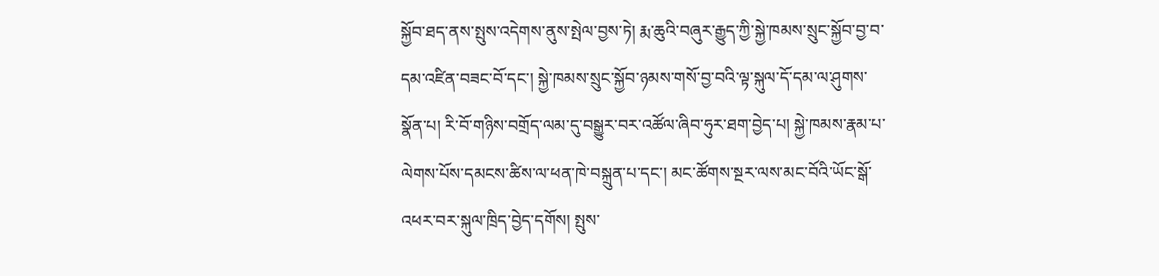སྐྱོབ་ཐད་ནས་སྤུས་འདེགས་ནུས་སྤེལ་བྱས་ཏེ། རྨ་ཆུའི་བཞུར་རྒྱུད་ཀྱི་སྐྱེ་ཁམས་སྲུང་སྐྱོབ་བྱ་བ་དམ་འཛིན་བཟང་བོ་དང་། སྐྱེ་ཁམས་སྲུང་སྐྱོབ་ཉམས་གསོ་བྱ་བའི་ལྟ་སྐུལ་དོ་དམ་ལ་ཤུགས་སྣོན་པ། རི་བོ་གཉིས་བགྲོད་ལམ་དུ་བསྒྱུར་བར་འཚོལ་ཞིབ་ཧུར་ཐག་བྱེད་པ། སྐྱེ་ཁམས་རྣམ་པ་ལེགས་པོས་དམངས་ཚིས་ལ་ཕན་ཁེ་བསྐྲུན་པ་དང་། མང་ཚོགས་སྔར་ལས་མང་བོའི་ཡོང་སྒོ་འཕར་བར་སྐུལ་ཁྲིད་བྱེད་དགོས། སྤུས་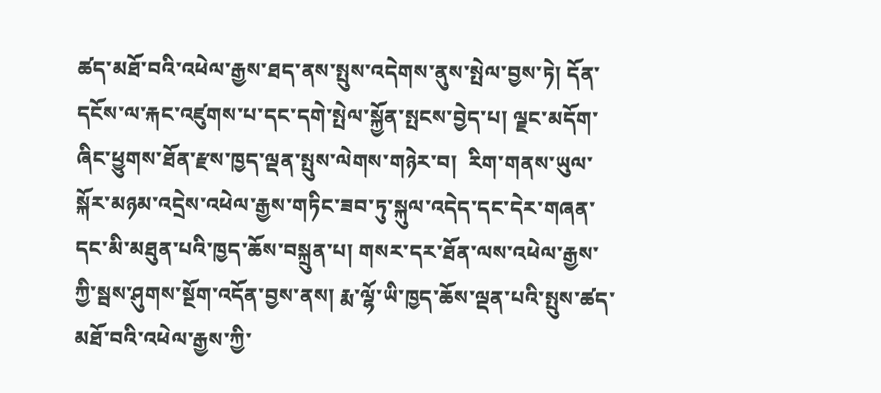ཚད་མཐོ་བའི་འཕེལ་རྒྱས་ཐད་ནས་སྤུས་འདེགས་ནུས་སྤེལ་བྱས་ཏེ། དོན་དངོས་ལ་རྐང་འཛུགས་པ་དང་དགེ་སྤེལ་སྐྱོན་སྤངས་བྱེད་པ། ལྗང་མདོག་ཞིང་ཕྱུགས་ཐོན་རྫས་ཁྱད་ལྡན་སྤུས་ལེགས་གཉེར་བ།  རིག་གནས་ཡུལ་སྐོར་མཉམ་འདྲེས་འཕེལ་རྒྱས་གཏིང་ཟབ་ཏུ་སྐུལ་འདེད་དང་དེར་གཞན་དང་མི་མཐུན་པའི་ཁྱད་ཆོས་བསྐྲུན་པ། གསར་དར་ཐོན་ལས་འཕེལ་རྒྱས་ཀྱི་སྦས་ཤུགས་སྔོག་འདོན་བྱས་ནས། རྨ་ལྷོ་ཡི་ཁྱད་ཆོས་ལྡན་པའི་སྤུས་ཚད་མཐོ་བའི་འཕེལ་རྒྱས་ཀྱི་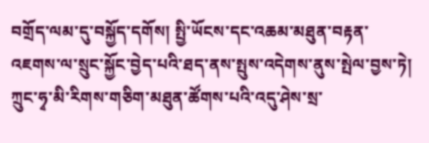བགྲོད་ལམ་དུ་བསྐྱོད་དགོས། སྤྱི་ཡོངས་དང་འཆམ་མཐུན་བརྟན་འཇགས་ལ་སྲུང་སྐྱོང་བྱེད་པའི་ཐད་ནས་སྤུས་འདེགས་ནུས་སྤེལ་བྱས་ཏེ། ཀྲུང་ཧྭ་མི་རིགས་གཅིག་མཐུན་ཚོགས་པའི་འདུ་ཤེས་སྲ་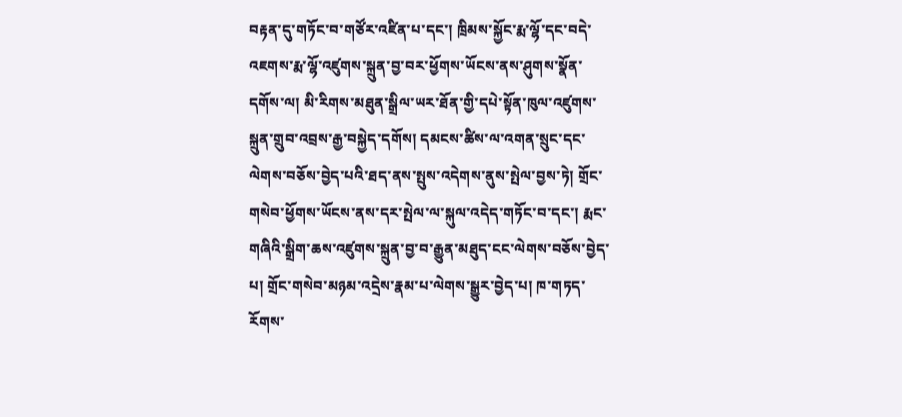བརྟན་དུ་གཏོང་བ་གཙོར་འཛིན་པ་དང་། ཁྲིམས་སྐྱོང་རྨ་ལྷོ་དང་བདེ་འཇགས་རྨ་ལྷོ་འཛུགས་སྐྲུན་བྱ་བར་ཕྱོགས་ཡོངས་ནས་ཤུགས་སྣོན་དགོས་ལ། མི་རིགས་མཐུན་སྒྲིལ་ཡར་ཐོན་གྱི་དཔེ་སྟོན་ཁུལ་འཛུགས་སྐྲུན་གྲུབ་འབྲས་རྒྱ་བསྐྱེད་དགོས། དམངས་ཚིས་ལ་འགན་སྲུང་དང་ལེགས་བཅོས་བྱེད་པའི་ཐད་ནས་སྤུས་འདེགས་ནུས་སྤེལ་བྱས་ཏེ། གྲོང་གསེབ་ཕྱོགས་ཡོངས་ནས་དར་སྤེལ་ལ་སྐུལ་འདེད་གཏོང་བ་དང་། རྨང་གཞིའི་སྒྲིག་ཆས་འཛུགས་སྐྲུན་བྱ་བ་རྒྱུན་མཐུད་ངང་ལེགས་བཅོས་བྱེད་པ། གྲོང་གསེབ་མཉམ་འདྲེས་རྣམ་པ་ལེགས་སྒྱུར་བྱེད་པ། ཁ་གཏད་རོགས་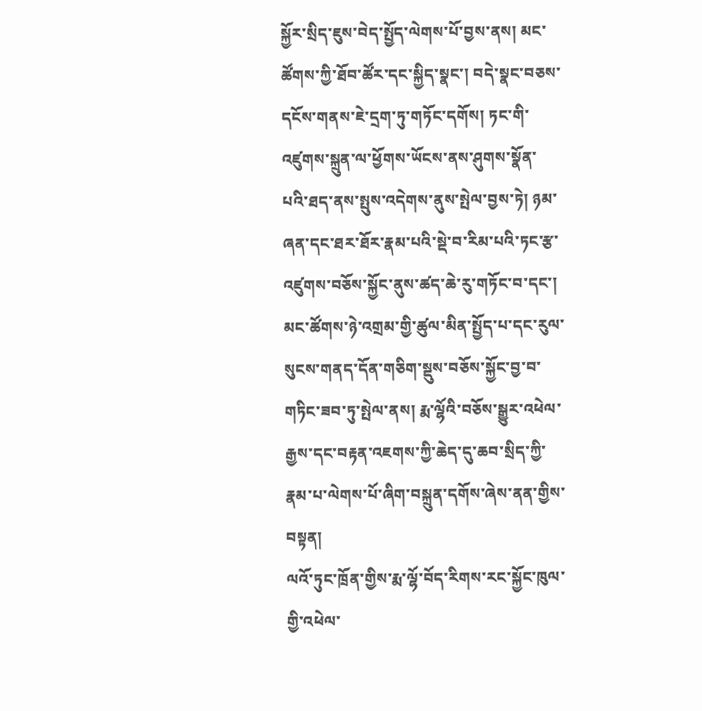སྐྱོར་སྲིད་ཇུས་བེད་སྤྱོད་ལེགས་པོ་བྱས་ནས། མང་ཚོགས་ཀྱི་ཐོབ་ཚོར་དང་སྐྱིད་སྣང་། བདེ་སྣང་བཅས་དངོས་གནས་ཇེ་དྲག་ཏུ་གཏོང་དགོས། ཏང་གི་འཛུགས་སྐྲུན་ལ་ཕྱོགས་ཡོངས་ནས་ཤུགས་སྣོན་པའི་ཐད་ནས་སྤུས་འདེགས་ནུས་སྤེལ་བྱས་ཏེ། ཉམ་ཞན་དང་ཐར་ཐོར་རྣམ་པའི་སྡེ་བ་རིམ་པའི་ཏང་རྩ་འཛུགས་བཅོས་སྐྱོང་ནུས་ཚད་ཆེ་རུ་གཏོང་བ་དང་། མང་ཚོགས་ཉེ་འགྲམ་གྱི་ཚུལ་མིན་སྤྱོད་པ་དང་རུལ་སུངས་གནད་དོན་གཅིག་སྡུས་བཅོས་སྐྱོང་བྱ་བ་གཏིང་ཟབ་ཏུ་སྤེལ་ནས། རྨ་ལྷོའི་བཅོས་སྒྱུར་འཕེལ་རྒྱས་དང་བརྟན་འཇགས་ཀྱི་ཆེད་དུ་ཆབ་སྲིད་ཀྱི་རྣམ་པ་ལེགས་པོ་ཞིག་བསྐྲུན་དགོས་ཞེས་ནན་གྱིས་བསྟན།
ལའོ་ཏུང་ཁྲོན་གྱིས་རྨ་ལྷོ་བོད་རིགས་རང་སྐྱོང་ཁུལ་གྱི་འཕེལ་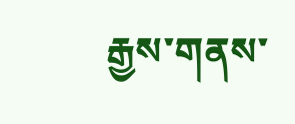རྒྱས་གནས་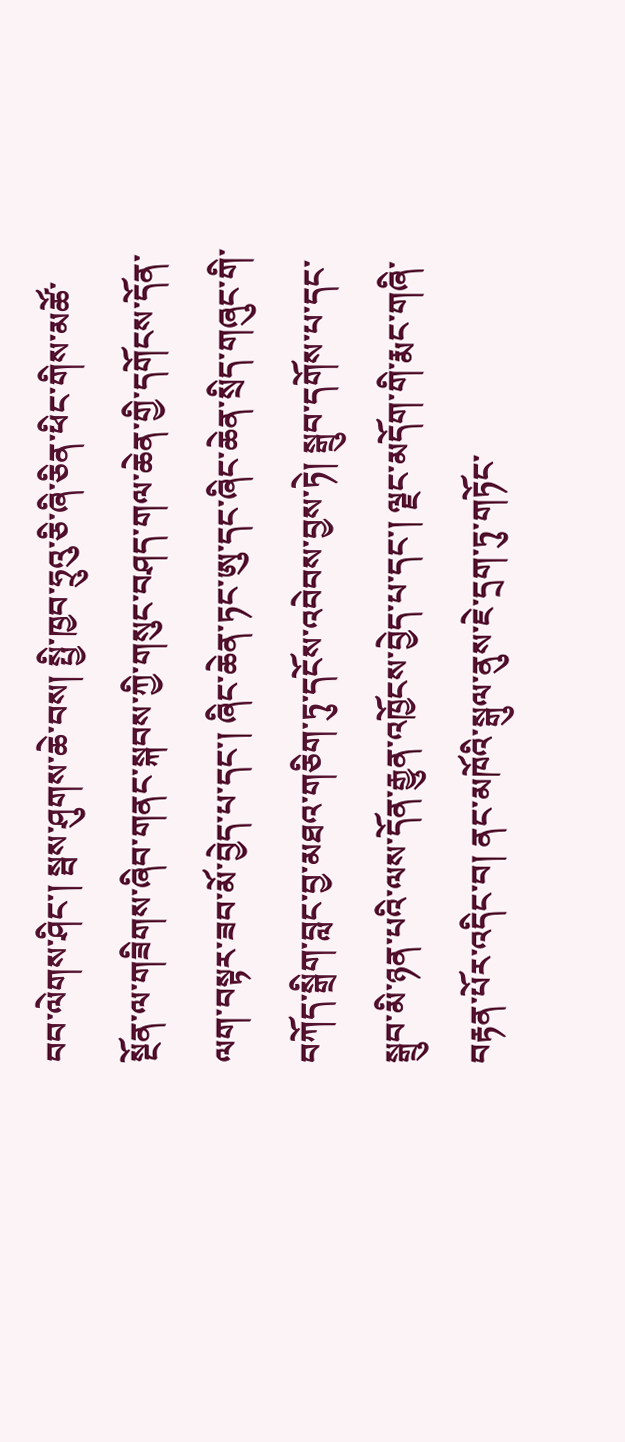བབ་ལེགས་ཤིང་། སྦས་ཤུགས་ཆེ་བས། སྤྱི་ཁྱབ་ཧྲུའུ་ཅི་ཞི་ཅིན་ཕིང་གིས་མཚོ་སྔོན་ལ་གཟིགས་ཞིབ་གནང་སྐབས་ཀྱི་གསུང་བཤད་གལ་ཆེན་གྱི་དགོངས་དོན་ལག་བསྟར་ཟབ་མོ་བྱེད་པ་དང་། ཞིང་ཆེན་ཏང་ཨུ་དང་ཞིང་ཆེན་སྲིད་གཞུང་གི་བཀོད་སྒྲིག་བླང་བྱ་མཐའ་གཅིག་ཏུ་དངོས་འབེབས་བྱས་ཏེ། སྒྲུབ་དགོས་པ་དང་སྒྲུབ་མི་ཉན་པའི་ལས་དོན་རྒྱུན་འཁྱོངས་བྱེད་པ་དང་། ལྗང་མདོག་གི་རྨང་གཞི་བརྟན་པོར་འདིང་བ། ནང་མཁོའི་སྒུལ་ནུས་ཇེ་དྲག་ཏུ་གཏོང་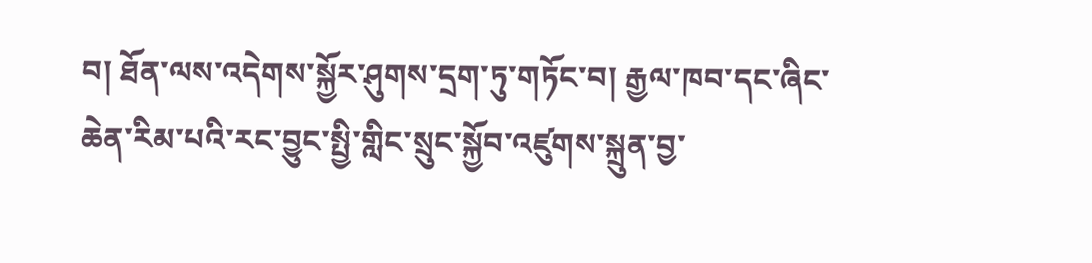བ། ཐོན་ལས་འདེགས་སྐྱོར་ཤུགས་དྲག་ཏུ་གཏོང་བ། རྒྱལ་ཁབ་དང་ཞིང་ཆེན་རིམ་པའི་རང་བྱུང་སྤྱི་གླིང་སྲུང་སྐྱོབ་འཛུགས་སྐྲུན་བྱ་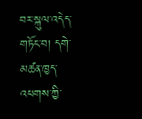བར་སྐུལ་འདེད་གཏོང་བ། དགེ་མཚན་ཁྱད་འཕགས་ཀྱི་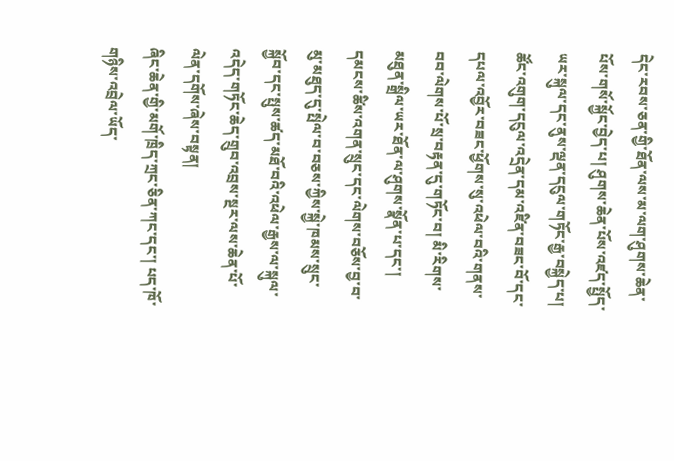དེང་རབས་ཅན་གྱི་ཐོན་ལས་མ་ལག་ཤུགས་ཆེན་པོས་གསོ་སྐྱོང་བྱེད་པ། ཤུགས་ཆེན་པོས་འཛད་སྤྱོད་ཡར་སྐུལ་དང་ནུས་ལྡན་དངུལ་གཏོང་རྒྱ་བསྐྱེད་པ། ཚོང་འགུག་དངུལ་འདྲེན་དམ་འཛིན་བཟང་བོ་དང་དཔལ་འབྱོར་བཟང་ཕྱོགས་སུ་འཕེལ་བའི་གནས་བབ་ལེགས་པོ་སྲ་བརྟན་དུ་གཏོང་བ། མི་རིགས་མཐུན་སྒྲིལ་ཡར་ཐོན་ལ་ཤུགས་སྣོན་པ་དང་། དམངས་ཚིས་འགན་སྲུང་དང་ལེགས་བཅོས་བྱ་བ་མུ་མཐུད་དུ་སྤེལ་བ་བཅས་ཀྱིས་སྐྱེ་ཁམས་སྲུང་སྐྱོབ་དང་སྤུས་ཚད་མཐོ་བའི་འཕེལ་རྒྱས་ལ་སྐུལ་འདེད་གཏོང་ཆེད་གྲུབ་འབྲས་སྔར་ལས་ཆེན་པོ་ལེན་དགོས་ཞེས་བསྟན།
ཞིང་ཆེན་གྱི་མགོ་ཁྲིད་ཀྲང་ཅིན་ཀང་དང་། པད་ཁོ་གཉིས་འབྲེལ་ཡོད་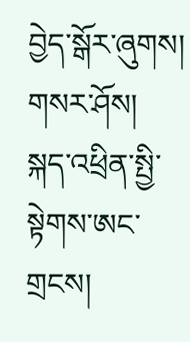བྱེད་སྒོར་ཞུགས།
གསར་ཤོས།
སྐད་འཕྲིན་སྤྱི་སྟེགས་ཨང་གྲངས།